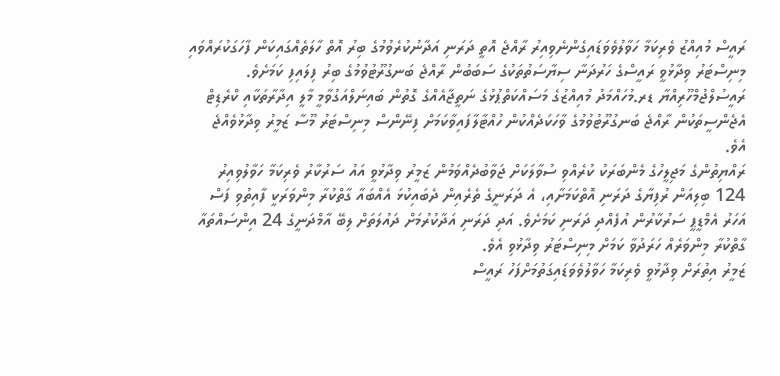ރައީސް މުއިއްޒު ވެރިކަމާ ހަވާލުވެވަޑައިގެންނެވިއިރު ރާއްޖެ އޮތީ ދަރަނި އަދާނުކުރެވުމުގެ ބިރު އޮތް ހާލަތެއްގައިކަން ފާހަގަކުރައްވައި މިނިސްޓަރު ވިދާޅުވީ ރައީސްގެ ހަރުދަނާ ސިޔާސަތުތަކުގެ ސަބަބުން ރާއްޖެ ބަނގުރޫޓުވުމުގެ ބިރު ފިލައިފި ކަމަށެވެ.
ރައީސުލްޖުމްހޫރިއްޔާ ޑރ.މުހައްމަދު މުއިއްޒުގެ މަސައްކަތްޕުޅުގެ ނަތީޖާއެއްގެ ގޮތުން ބައިނަލްއަގުވާމީ މާލީ އިދާރާތަކާއި ކްރެޑިޓް އެޖެންސީތަކުން ރާއްޖެ ބަނގުރޫޓުވުމުގެ ވާހަކަދެއްކުން ހުއްޓާލާފައިވާކަމަށް ފިނޭންސް މިނިސްޓަރު މޫސާ ޒަމީރު ވިދާޅުވެއްޖެ އެވެ.
ރައްޔިތުންގެ މަޖިލީހުގެ މެންބަރަކު ކުރެއްވި ސުވާލަކަށް ޖަވާބުދެއްވަމުން ޒަމީރު ވިދާޅުވީ އައު ސަރުކާރު ވެރިކަމާ ހަވާލުވިއިރު 124 ބިލިއަން ރުފިޔާގެ ދަރަނި އޮތްކަމަށާއި، އެ ދަރަނީގެ ތެރެއިން ދެބައިކުޅަ އެއްބައާ ގާތްކުރާ މިންވަރަކީ ފާއިތުވި ފަސް އަހަރު އެމްޑީޕީ ސަރުކާރުން އުފެއްދި ދަރަނި ކަމަށެވެ. އަދި ދަރަނި އަދާކުރުމަށް ދައުލަތަށް ލިބޭ އާމްދަނީގެ 24 އިންސައްތައާ ގާތްކުރާ މިންވަރެއް ހަރަދުވާ ކަމަށް މިނިސްޓަރު ވިދާޅުވި އެވެ.
ޒަމީރު އިތުރަށް ވިދާޅުވީ ވެރިކަމާ ހަވާލުވެވަޑައިގަތުމަށްފަހު ރައީސް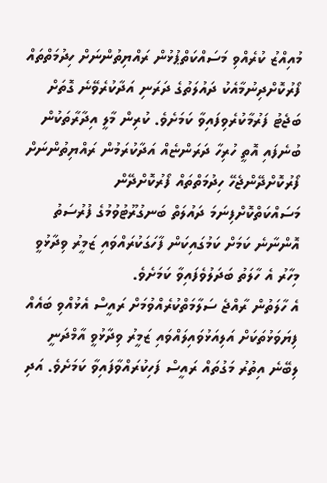މުއިއްޒު ކުރެއްވި މަސައްކަތްޕުޅުން ރައްޔިތުންނަށް ހިދުމަތްތައް ފޯރުކޮށްދިނުމާއެކު ދައުލަތުގެ ދަރަނި އަދާކުރެވޭނެ ގޮތަށް ބަޖެޓު ފަރުމާކުރެވިފައިވާ ކަމަށެވެ. ކުރިން މާލީ އިދާރާތަކުން ބުނެފައި އޮތީ ހުރިހާ ދަރަންޏެއް އަދާކުރަމުން ރައްޔިތުންނަށް ފޯރުކޮށްދޭންޖެހޭ ހިދުމަތްތައް ފޯރުކޮށްދޭން މަސައްކަތްކޮށްފިނަމަ ދައުލަތް ބަނގުރޫޓުވުމުގެ ފުރުސަތު އޮންނާނެ ކަމަށް ކަމުގައިކަން ފާހަގަކުރައްވައި ޒަމީރު ވިދާޅުވީ މިހާރު އެ ހާލަތު ބަދަލުވެފައިވާ ކަމަށެވެ.
އެ ހާލަތުން ރާއްޖެ ސަލާމަތްކުރެއްވުމަށް ރައީސް އެޅުއްވި ބައެއް ފިޔަވަޅުތަކަށް އަލިއަޅުވައިލައްވައި ޒަމީރު ވިދާޅުވީ އާމްދަނީ ލިބޭނެ އިތުރު މަގުތައް ރައީސް ފަހިކުރައްވާފައިވާ ކަމަށެވެ. އަދި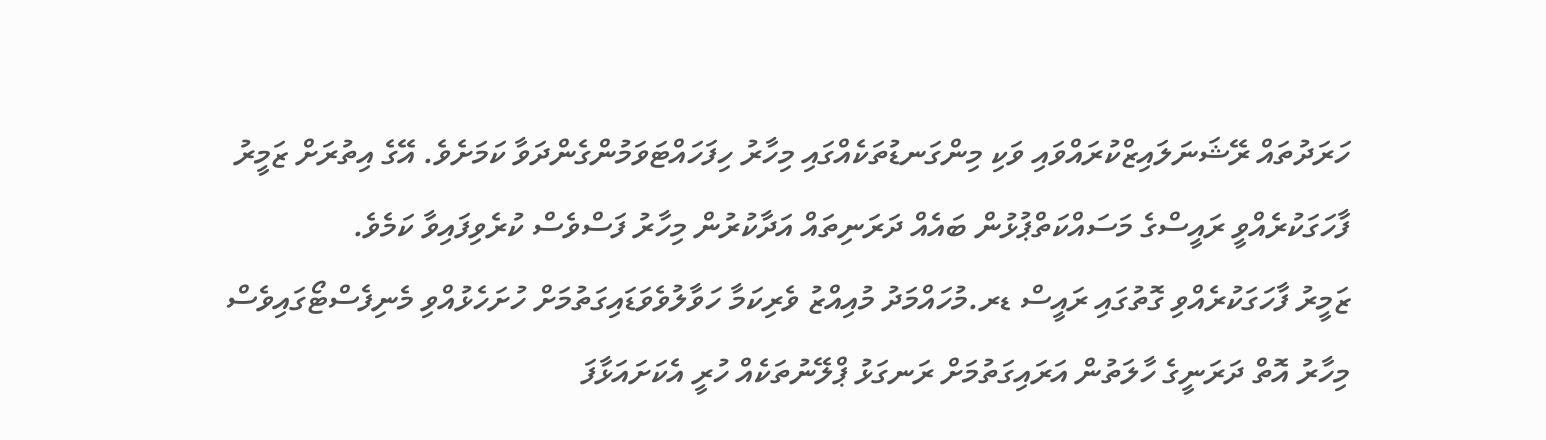ހަރަދުތައް ރޭޝަނަލައިޒްކުރައްވައި ވަކި މިންގަނޑުތަކެއްގައި މިހާރު ހިފަހައްޓަވަމުންގެންދަވާ ކަމަށެވެ. އޭގެ އިތުރަށް ޒަމީރު ފާހަގަކުރެއްވީ ރައީސްގެ މަސައްކަތްޕުޅުން ބައެއް ދަރަނިތައް އަދާކުރުން މިހާރު ފަސްވެސް ކުރެވިފައިވާ ކަމެވެ.
ޒަމީރު ފާހަގަކުރެއްވި ގޮތުގައި ރައީސް ޑރ.މުހައްމަދު މުއިއްޒު ވެރިކަމާ ހަވާލުވެވަޑައިގަތުމަށް ހުށަހެޅުއްވި މެނިފެސްޓޯގައިވެސް މިހާރު އޮތް ދަރަނީގެ ހާލަތުން އަރައިގަތުމަށް ރަނގަޅު ޕްލޭނުތަކެއް ހުރީ އެކަށައަޅާފަ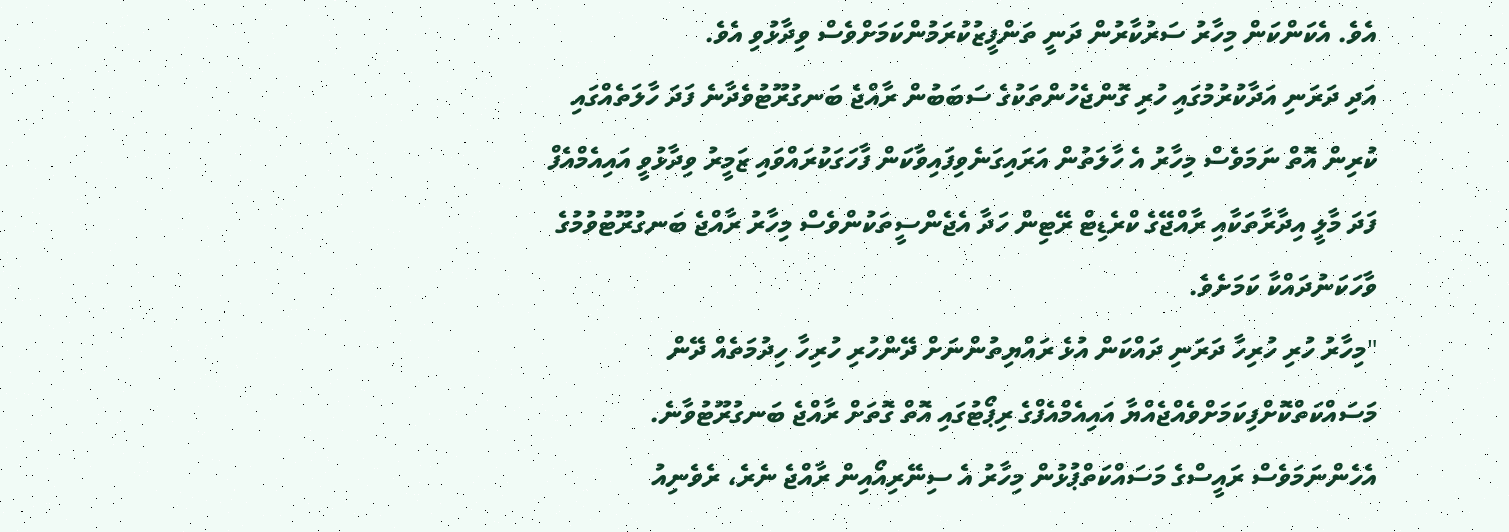އެވެ. އެކަންކަން މިހާރު ސަރުކާރުން ދަނީ ތަންފީޒުކުރަމުންކަމަށްވެސް ވިދާޅުވި އެވެ.
އަދި ދަރަނި އަދާކުރުމުގައި ހުރި ގޮންޖެހުންތަކުގެ ސަބަބުން ރާއްޖެ ބަނގުރޫޓުވެދާނެ ފަދަ ހާލަތެއްގައި ކުރިން އޮތް ނަމަވެސް މިހާރު އެ ހާލަތުން އަރައިގަނެވިފައިވާކަން ފާހަގަކުރައްވައި ޒަމީރު ވިދާޅުވީ އައިއެމްއެފް ފަދަ މާލީ އިދާރާތަކާއި ރާއްޖޭގެ ކްރެޑިޓް ރޭޓިން ހަދާ އެޖެންސީތަކުންވެސް މިހާރު ރާއްޖެ ބަނގުރޫޓުވުމުގެ ވާހަކަނުދައްކާ ކަމަށެވެ.
"މިހާރު ހުރި ހުރިހާ ދަރަނި ދައްކަން އުޅެ ރައްޔިތުންނަށް ދޭންހުރި ހުރިހާ ހިދުމަތެއް ދޭން މަސައްކަތްކޮށްފިކަމަށްވެއްޖެއްޔާ އައިއެމްއެފްގެ ރިޕޯޓުގައި އޮތް ގޮތަށް ރާއްޖެ ބަނގުރޫޓުވާނެ. އެހެންނަމަވެސް ރައީސްގެ މަސައްކަތްޕުޅުން މިހާރު އެ ސިނޭރިއޯއިން ރާއްޖެ ނެރެ، ރެވެނިއު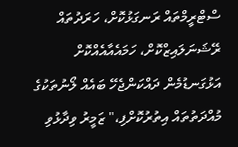ސްޓްރީމްތައް ރަނގަޅުކޮށް، ހަރަދުތައް ރޭޝަނަލައިޒްކޮށް، ހަމައެއާއެއްކޮށް އަޅުގަނޑުމެން ދައްކަންޖެހޭ ބައެއް ލޯނުތަކުގެ މުއްދަތުތައް އިތުރުކޮށްފި،" ޒަމީރު ވިދާޅުވި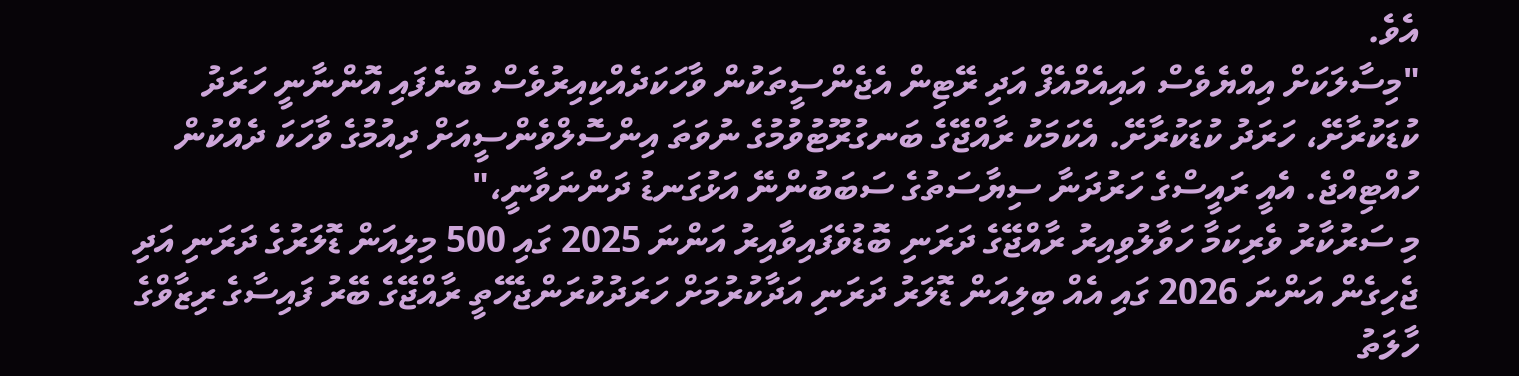އެވެ.
"މިސާލަކަށް އިއްޔެވެސް އައިއެމްއެފް އަދި ރޭޓިން އެޖެންސީތަކުން ވާހަކަދެއްކިއިރުވެސް ބުނެފައި އޮންނާނީ ހަރަދު ކުޑަކުރާށޭ، ހަރަދު ކުޑަކުރާށޭ. އެކަމަކު ރާއްޖޭގެ ބަނގުރޫޓުވުމުގެ ނުވަތަ އިންސޮލްވެންސީއަށް ދިއުމުގެ ވާހަކަ ދެއްކުން ހުއްޓިއްޖެ. އެއީ ރައީސްގެ ހަރުދަނާ ސިޔާސަތުގެ ސަބަބުންނޭ އަޅުގަނޑު ދަންނަވާނީ،"
މި ސަރުކާރު ވެރިކަމާ ހަވާލުވިއިރު ރާއްޖޭގެ ދަރަނި ބޮޑުވެފައިވާއިރު އަންނަ 2025 ގައި 500 މިލިއަން ޑޮލަރުގެ ދަރަނި އަދި ޖެހިގެން އަންނަ 2026 ގައި އެއް ބިލިއަން ޑޮލަރު ދަރަނި އަދާކުރުމަށް ހަރަދުކުރަންޖެހޭތީ ރާއްޖޭގެ ބޭރު ފައިސާގެ ރިޒާވްގެ ހާލަތު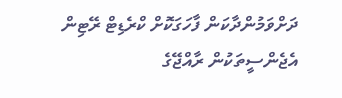ދަށްވަމުންދާކަން ފާހަގަކޮށް ކްރެޑިޓް ރޭޓިން އެޖެންސީތަކުން ރާއްޖޭގެ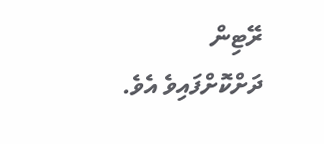ރޭޓިން ދަށްކޮށްފައިވެ އެވެ.